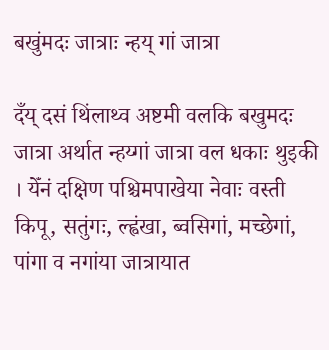बखुंमदः जात्राः न्हय् गां जात्रा

दँय् दसं थिंलाथ्व अष्टमी वलकि बखुमदः जात्रा अर्थात न्हय्गां जात्रा वल धकाः थुइकी । येँनं दक्षिण पश्चिमपाखेया नेवाः वस्ती किपू, सतुंगः, ल्ह्वंखा, ब्वसिगां, मच्छेगां, पांगा व नगांया जात्रायात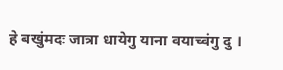हे बखुंमदः जात्रा धायेगु याना वयाच्वंगु दु ।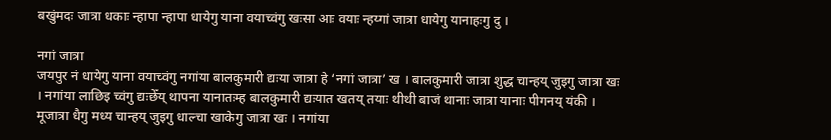बखुंमदः जात्रा धकाः न्हापा न्हापा धायेगु याना वयाच्वंगु खःसा आः वयाः न्हय्गां जात्रा धायेगु यानाहःगु दु ।

नगां जात्रा
जयपुर नं धायेगु याना वयाच्वंगु नगांया बालकुमारी द्यःया जात्रा हे ‘नगां जात्रा’ ख । बालकुमारी जात्रा शुद्ध चान्हय् जुइगु जात्रा खः । नगांया लाछिइ च्वंगु द्यःछेँय् थापना यानातःम्ह बालकुमारी द्यःयात खतय् तयाः थीथी बाजं थानाः जात्रा यानाः पीगनय् यंकी । मूजात्रा धैगु मध्य चान्हय् जुइगु धाल्चा खाकेगु जात्रा खः । नगांया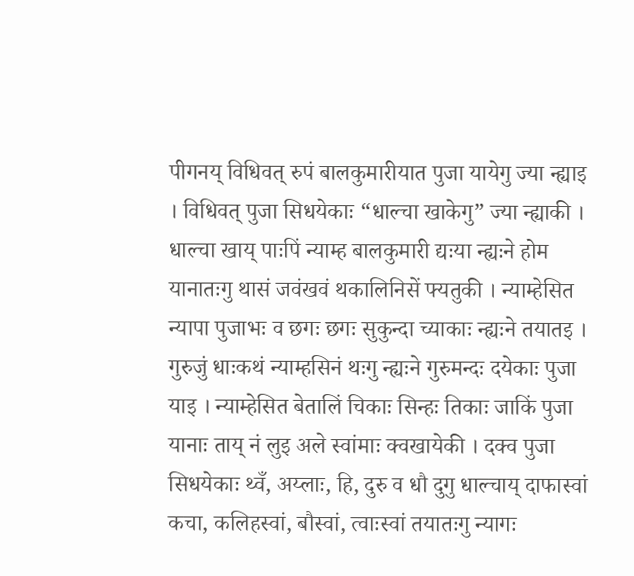पीगनय् विधिवत् रुपं बालकुमारीयात पुजा यायेगु ज्या न्ह्याइ । विधिवत् पुजा सिधयेकाः “धाल्चा खाकेगु” ज्या न्ह्याकी । धाल्चा खाय् पाःपिं न्याम्ह बालकुमारी द्यःया न्ह्यःने होम यानातःगु थासं जवंखवं थकालिनिसें फ्यतुकी । न्याम्हेसित न्यापा पुजाभः व छगः छगः सुकुन्दा च्याकाः न्ह्यःने तयातइ । गुरुजुं धाःकथं न्याम्हसिनं थःगु न्ह्यःने गुरुमन्दः दयेकाः पुजा याइ । न्याम्हेसित बेतालिं चिकाः सिन्हः तिकाः जाकिं पुजा यानाः ताय् नं लुइ अले स्वांमाः क्वखायेकी । दक्व पुजा सिधयेकाः थ्वँ, अय्लाः, हि, दुरु व धौ दुगु धाल्चाय् दाफास्वां कचा, कलिहस्वां, बौस्वां, त्वाःस्वां तयातःगु न्यागः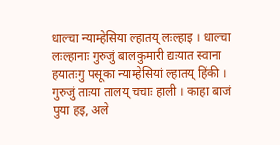धाल्चा न्याम्हेसिया ल्हातय् लःल्हाइ । धाल्चा लःल्हानाः गुरुजुं बालकुमारी द्यःयात स्वाना हयातःगु पसूका न्याम्हेसियां ल्हातय् हिंकी । गुरुजुं ताःया तालय् चचाः हाली । काहा बाजं पुया हइ, अले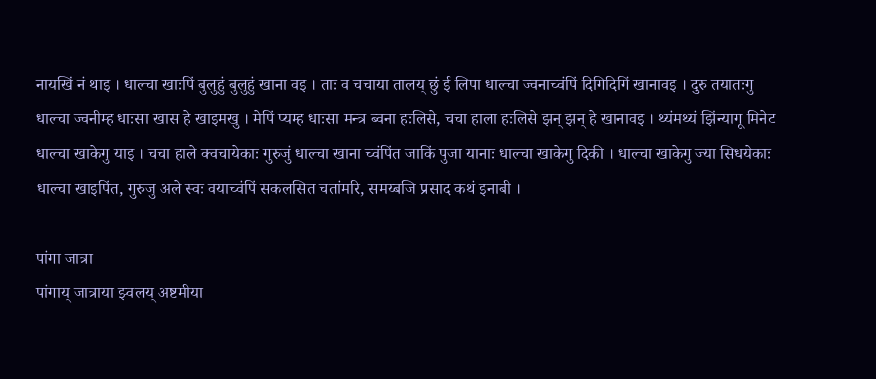नायखिं नं थाइ । धाल्चा खाःपिं बुलुहुं बुलुहुं खाना वइ । ताः व चचाया तालय् छुं ई लिपा धाल्चा ज्वनाच्वंपिं दिगिदिगिं खानावइ । दुरु तयातःगु धाल्चा ज्वनीम्ह धाःसा खास हे खाइमखु । मेपिं प्यम्ह धाःसा मन्त्र ब्वना हःलिसे, चचा हाला हःलिसे झन् झन् हे खानावइ । थ्यंमथ्यं झिंन्यागू मिनेट धाल्चा खाकेगु याइ । चचा हाले क्वचायेकाः गुरुजुं धाल्चा खाना च्वंपिंत जाकिं पुजा यानाः धाल्चा खाकेगु दिकी । धाल्चा खाकेगु ज्या सिधयेकाः धाल्चा खाइपिंत, गुरुजु अले स्वः वयाच्वंपिं सकलसित चतांमरि, समय्बजि प्रसाद कथं इनाबी ।

पांगा जात्रा
पांगाय् जात्राया झ्वलय् अष्टमीया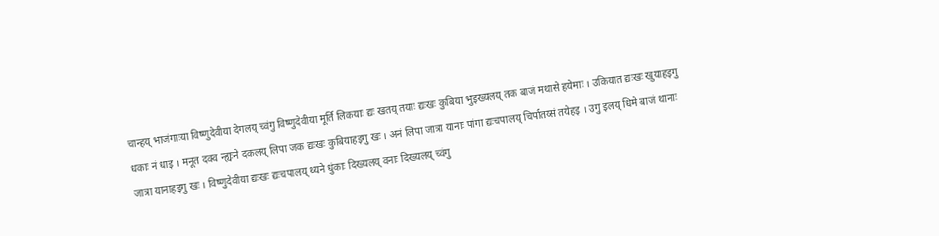चान्हय् भाजंगाःया विष्णुदेवीया देगलय् च्वंगु विष्णुदेवीया मूर्ति लिकयाः द्यः खतय् तयाः द्यःखः कुबिया भुइख्यलय् तक बाजं मथासे हयेमाः । उकियात द्यःखः खुयाहइगु धकाः नं धाइ । मनूत दक्व न्ह्यःने दकलय् लिपा जक द्यःखः कुबियाहइगु खः । अनं लिपा जात्रा यानाः पांगा द्यःचपालय् चिर्पातय्सं तयेहइ । उगु इलय् धिमे बाजं थानाः जात्रा यानाहइगु खः । विष्णुदेवीया द्यःखः द्यःचपालय् थ्यने धुंकाः दिख्यलय् वनाः दिख्यलय् च्वंगु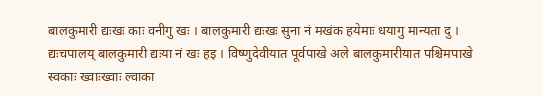बालकुमारी द्यःखः काः वनीगु खः । बालकुमारी द्यःखः सुना नं मखंक हयेमाः धयागु मान्यता दु । द्यःचपालय् बालकुमारी द्यःया नं खः हइ । विष्णुदेवीयात पूर्वपाखे अले बालकुमारीयात पश्चिमपाखे स्वकाः ख्वाःख्वाः ल्वाका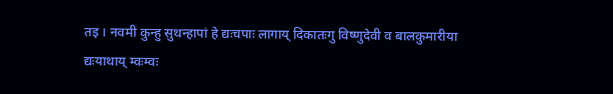तइ । नवमी कुन्हु सुथन्हापां हे द्यःचपाः लागाय् दिकातःगु विष्णुदेवी व बालकुमारीया द्यःयाथाय् म्वःम्वः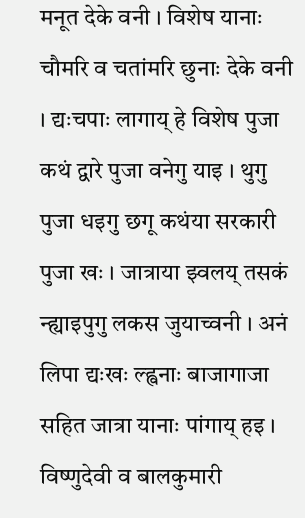मनूत देके वनी । विशेष यानाः चौमरि व चतांमरि छुनाः देके वनी । द्यःचपाः लागाय् हे विशेष पुजा कथं द्वारे पुजा वनेगु याइ । थुगु पुजा धइगु छगू कथंया सरकारी पुजा खः । जात्राया झ्वलय् तसकं न्ह्याइपुगु लकस जुयाच्वनी । अनं लिपा द्यःखः ल्ह्वनाः बाजागाजा सहित जात्रा यानाः पांगाय् हइ । विष्णुदेवी व बालकुमारी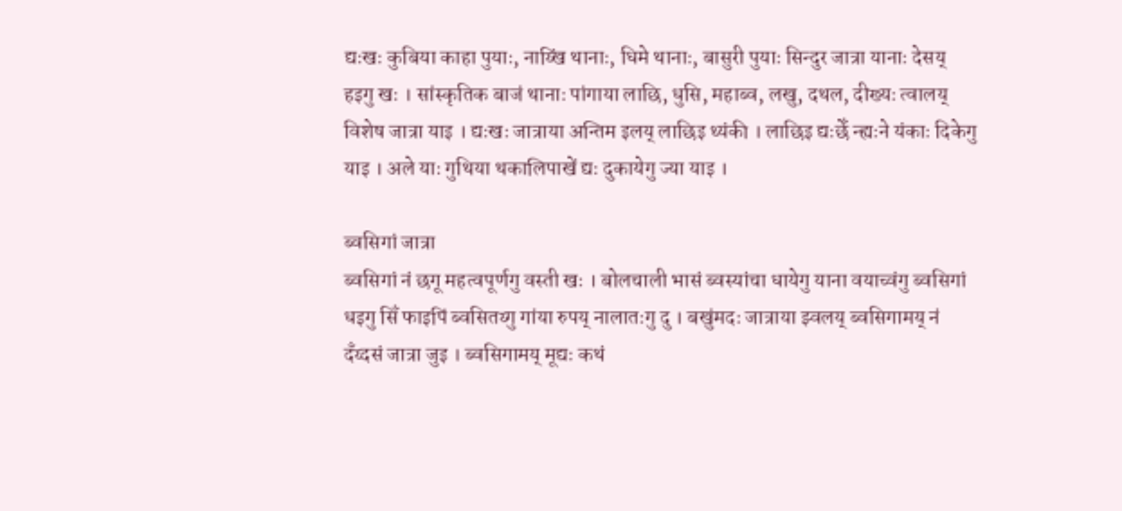द्यःखः कुबिया काहा पुयाः, नाय्खिं थानाः, धिमे थानाः, बासुरी पुयाः सिन्दुर जात्रा यानाः देसय् हइगु खः । सांस्कृतिक बाजं थानाः पांगाया लाछि, धुसि, महाब्व, लखु, दथल, दीख्यः त्वालय् विशेष जात्रा याइ । द्यःखः जात्राया अन्तिम इलय् लाछिइ थ्यंकी । लाछिइ द्यःछेँ न्ह्यःने यंकाः दिकेगु याइ । अले याः गुथिया थकालिपाखें द्यः दुकायेगु ज्या याइ ।

ब्वसिगां जात्रा
ब्वसिगां नं छगू महत्वपूर्णगु वस्ती खः । बोलचाली भासं ब्वस्यांचा धायेगु याना वयाच्वंगु ब्वसिगां धइगु सिँ फाइपिं ब्वसितय्गु गांया रुपय् नालातःगु दु । बखुंमदः जात्राया झ्वलय् ब्वसिगामय् नं दँय्दसं जात्रा जुइ । ब्वसिगामय् मूद्यः कथं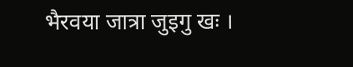भैरवया जात्रा जुइगु खः ।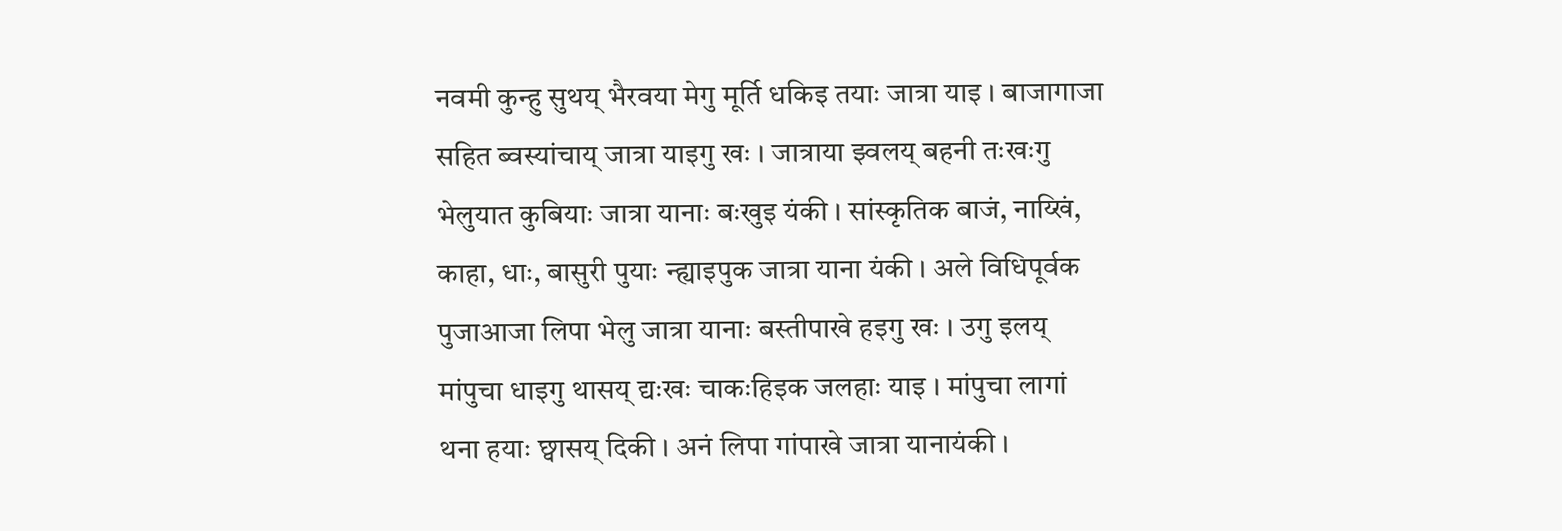नवमी कुन्हु सुथय् भैरवया मेगु मूर्ति धकिइ तयाः जात्रा याइ । बाजागाजा सहित ब्वस्यांचाय् जात्रा याइगु खः । जात्राया झ्वलय् बहनी तःखःगु भेलुयात कुबियाः जात्रा यानाः बःखुइ यंकी । सांस्कृतिक बाजं, नाय्खिं, काहा, धाः, बासुरी पुयाः न्ह्याइपुक जात्रा याना यंकी । अले विधिपूर्वक पुजाआजा लिपा भेलु जात्रा यानाः बस्तीपाखे हइगु खः । उगु इलय् मांपुचा धाइगु थासय् द्यःखः चाकःहिइक जलहाः याइ । मांपुचा लागां थना हयाः छ्वासय् दिकी । अनं लिपा गांपाखे जात्रा यानायंकी ।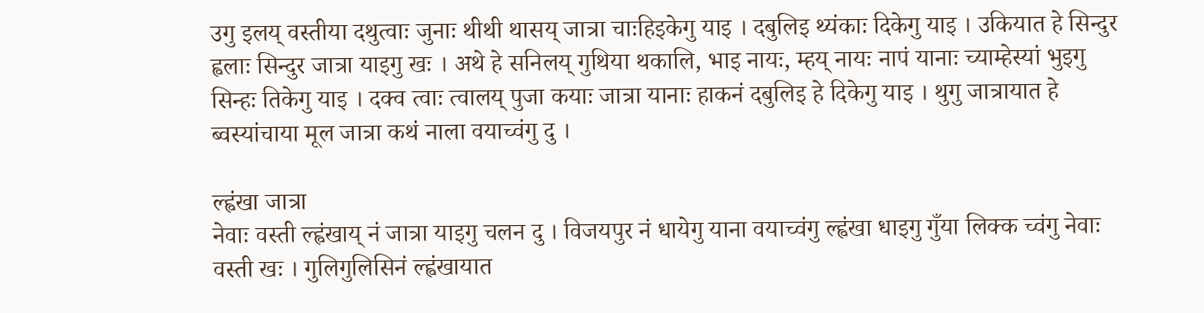उगु इलय् वस्तीया दथुत्वाः जुनाः थीथी थासय् जात्रा चाःहिइकेगु याइ । दबुलिइ थ्यंकाः दिकेगु याइ । उकियात हे सिन्दुर ह्वलाः सिन्दुर जात्रा याइगु खः । अथे हे सनिलय् गुथिया थकालि, भाइ नायः, म्हय् नायः नापं यानाः च्याम्हेस्यां भुइगु सिन्हः तिकेगु याइ । दक्व त्वाः त्वालय् पुजा कयाः जात्रा यानाः हाकनं दबुलिइ हे दिकेगु याइ । थुगु जात्रायात हे ब्वस्यांचाया मूल जात्रा कथं नाला वयाच्वंगु दु ।

ल्ह्वंखा जात्रा
नेवाः वस्ती ल्ह्वंखाय् नं जात्रा याइगु चलन दु । विजयपुर नं धायेगु याना वयाच्वंगु ल्ह्वंखा धाइगु गुँया लिक्क च्वंगु नेवाः वस्ती खः । गुलिगुलिसिनं ल्ह्वंखायात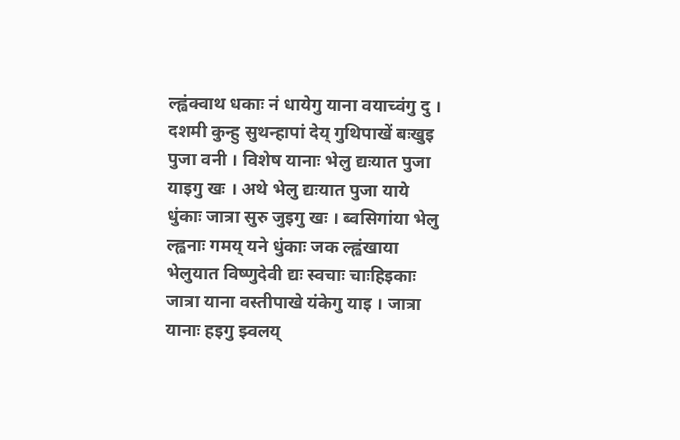ल्ह्वंक्वाथ धकाः नं धायेगु याना वयाच्वंगु दु ।
दशमी कुन्हु सुथन्हापां देय् गुथिपाखें बःखुइ पुजा वनी । विशेष यानाः भेलु द्यःयात पुजा याइगु खः । अथे भेलु द्यःयात पुजा याये धुंकाः जात्रा सुरु जुइगु खः । ब्वसिगांया भेलु ल्ह्वनाः गमय् यने धुंकाः जक ल्ह्वंखाया भेलुयात विष्णुदेवी द्यः स्वचाः चाःहिइकाः जात्रा याना वस्तीपाखे यंकेगु याइ । जात्रा यानाः हइगु झ्वलय्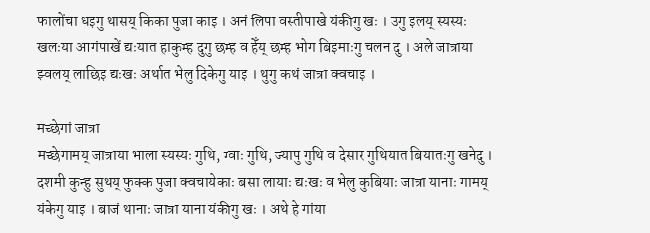फालोंचा धइगु थासय् किका पुजा काइ । अनं लिपा वस्तीपाखे यंकीगु खः । उगु इलय् स्यस्यः खलःया आगंपाखें द्यःयात हाकुम्ह दुगु छम्ह व हेँय् छम्ह भोग बिइमाःगु चलन दु । अले जात्राया झ्वलय् लाछिइ द्यःखः अर्थात भेलु दिकेगु याइ । थुगु कथं जात्रा क्वचाइ ।

मच्छेगां जात्रा
मच्छेगामय् जात्राया भाला स्यस्यः गुथि, ग्वाः गुथि, ज्यापु गुथि व देसार गुथियात बियातःगु खनेदु । दशमी कुन्हु सुथय् फुक्क पुजा क्वचायेकाः बसा लायाः द्यःखः व भेलु कुबियाः जात्रा यानाः गामय् यंकेगु याइ । बाजं थानाः जात्रा याना यंकीगु खः । अथे हे गांया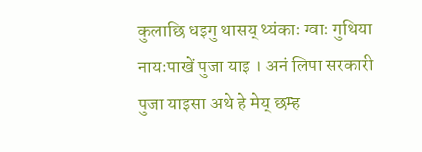कुलाछि धइगु थासय् थ्यंकाः ग्वाः गुथिया नायःपाखें पुजा याइ । अनं लिपा सरकारी पुजा याइसा अथे हे मेय् छम्ह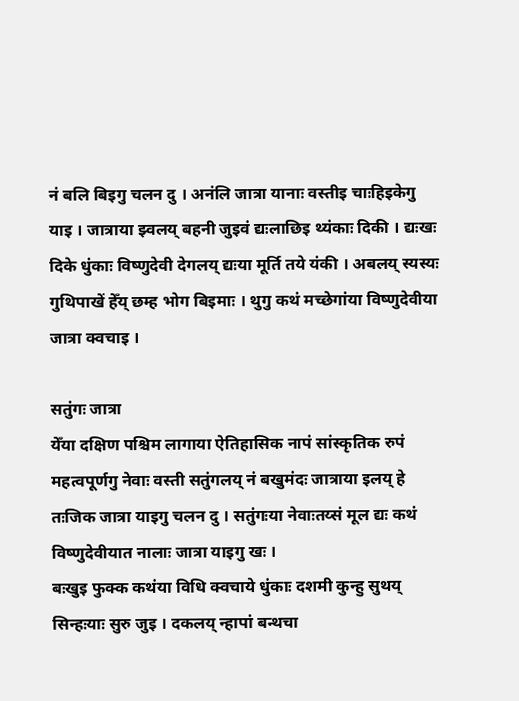नं बलि बिइगु चलन दु । अनंलि जात्रा यानाः वस्तीइ चाःहिइकेगु याइ । जात्राया झ्वलय् बहनी जुइवं द्यःलाछिइ थ्यंकाः दिकी । द्यःखः दिके धुंकाः विष्णुदेवी देगलय् द्यःया मूर्ति तये यंकी । अबलय् स्यस्यः गुथिपाखें हेँय् छम्ह भोग बिइमाः । थुगु कथं मच्छेगांया विष्णुदेवीया जात्रा क्वचाइ ।

सतुंगः जात्रा
येँया दक्षिण पश्चिम लागाया ऐतिहासिक नापं सांस्कृतिक रुपं महत्वपूर्णगु नेवाः वस्ती सतुंगलय् नं बखुमंदः जात्राया इलय् हे तःजिक जात्रा याइगु चलन दु । सतुंगःया नेवाःतय्सं मूल द्यः कथं विष्णुदेवीयात नालाः जात्रा याइगु खः ।
बःखुइ फुक्क कथंया विधि क्वचाये धुंकाः दशमी कुन्हु सुथय् सिन्हःयाः सुरु जुइ । दकलय् न्हापां बन्थचा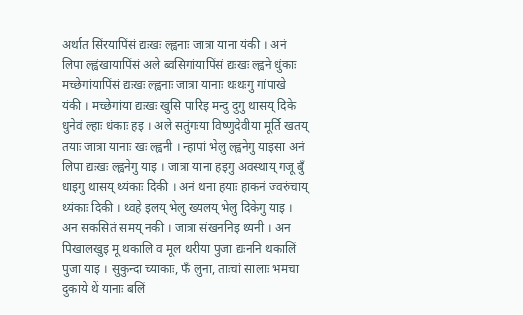अर्थात सिंरयापिंसं द्यःखः ल्ह्वनाः जात्रा याना यंकी । अनं लिपा ल्ह्वंखायापिंसं अले ब्वसिगांयापिंसं द्यःखः ल्ह्वने धुंकाः मच्छेगांयापिंसं द्यःखः ल्ह्वनाः जात्रा यानाः थःथःगु गांपाखे यंकी । मच्छेगांया द्यःखः खुसि पारिइ मन्दु दुगु थासय् दिके धुनेवं ल्हाः धंकाः हइ । अले सतुंगःया विष्णुदेवीया मूर्ति खतय् तयाः जात्रा यानाः खः ल्ह्वनी । न्हापां भेलु ल्ह्वनेगु याइसा अनं लिपा द्यःखः ल्ह्वनेगु याइ । जात्रा याना हइगु अवस्थाय् गजू बुँ धाइगु थासय् थ्यंकाः दिकी । अनं थना हयाः हाकनं ज्वरुंचाय् थ्यंकाः दिकी । थ्वहे इलय् भेलु ख्यलय् भेलु दिकेगु याइ । अन सकसितं समय् नकी । जात्रा संखननिइ थ्यनी । अन पिखालखुइ मू थकालि व मूल थरीया पुजा द्यःननि थकालिं पुजा याइ । सुकुन्दा च्याकाः, फँ लुना, ताःचां सालाः भमचा दुकाये थें यानाः बलिं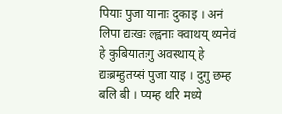पियाः पुजा यानाः दुकाइ । अनं लिपा द्यःखः ल्ह्वनाः क्वाथय् थ्यनेवं हे कुबियातःगु अवस्थाय् हे द्यःब्रम्हुतय्सं पुजा याइ । दुगु छम्ह बलि बी । प्यम्ह थरि मध्ये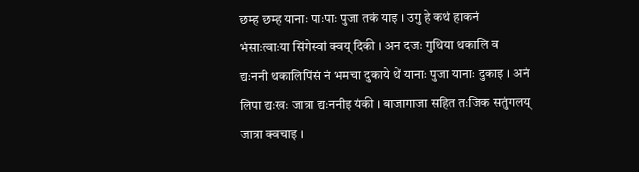छम्ह छम्ह यानाः पाःपाः पुजा तकं याइ । उगु हे कथं हाकनं भंसाःत्वाःया सिंगेस्वां क्वय् दिकी । अन दजः गुथिया थकालि व द्यःननी थकालिपिंसं नं भमचा दुकाये थें यानाः पुजा यानाः दुकाइ । अनं लिपा द्यःखः जात्रा द्यःननीइ यंकी । बाजागाजा सहित तःजिक सतुंगलय् जात्रा क्वचाइ ।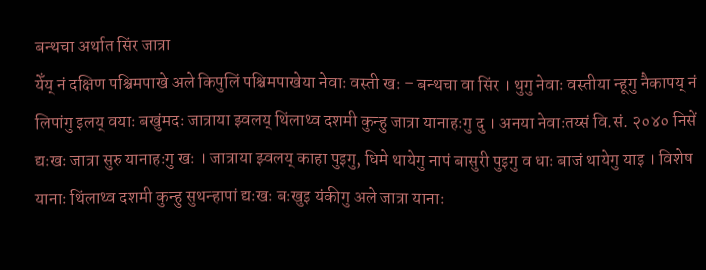बन्थचा अर्थात सिंर जात्रा
येँय् नं दक्षिण पश्चिमपाखे अले किपुलिं पश्चिमपाखेया नेवाः वस्ती खः – बन्थचा वा सिंर । थुगु नेवाः वस्तीया न्हूगु नैकापय् नं लिपांगु इलय् वयाः बखुंमदः जात्राया झ्वलय् थिंलाथ्व दशमी कुन्हु जात्रा यानाहःगु दु । अनया नेवाःतय्सं वि.सं. २०४० निसें द्यःखः जात्रा सुरु यानाहःगु खः । जात्राया झ्वलय् काहा पुइगु, धिमे थायेगु नापं बासुरी पुइगु व धाः बाजं थायेगु याइ । विशेष यानाः थिंलाथ्व दशमी कुन्हु सुथन्हापां द्यःखः बःखुइ यंकीगु अले जात्रा यानाः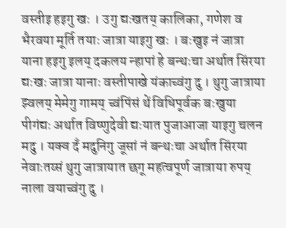वस्तीइ हइगु खः । उगु द्यःखतय् कालिका, गणेश व भैरवया मूर्ति तयाः जात्रा याइगु खः । बःखुइ नं जात्रा याना हइगु इलय् दकलय न्हापां हे बन्थःचा अर्थात सिंरया द्यःखः जात्रा यानाः वस्तीपाखे यंकाच्वंगु दु । थुगु जात्राया झ्वलय् मेमेगु गामय् च्वंपिंसं थें विधिपूर्वक बःखुया पीगंद्यः अर्थात विष्णुदेवी द्यःयात पुजाआजा याइगु चलन मदु । यक्व दँ मदुनिगु जूसां नं बन्थःचा अर्थात सिंरया नेवाःतय्सं थुगु जात्रायात छगू महत्वपूर्ण जात्राया रुपय् नाला वयाच्वंगु दु ।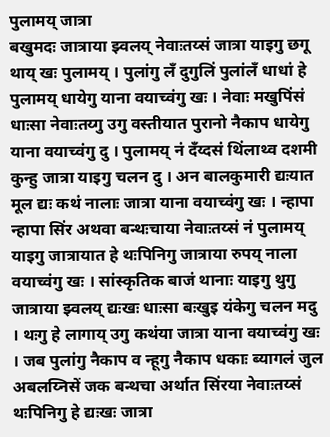पुलामय् जात्रा
बखुमदः जात्राया झ्वलय् नेवाःतय्सं जात्रा याइगु छगू थाय् खः पुलामय् । पुलांगु लँ दुगुलिं पुलांलँ धाधां हे पुलामय् धायेगु याना वयाच्वंगु खः । नेवाः मखुपिंसं धाःसा नेवाःतय्गु उगु वस्तीयात पुरानो नैकाप धायेगु याना वयाच्वंगु दु । पुलामय् नं दँय्दसं थिंलाथ्व दशमी कुन्हु जात्रा याइगु चलन दु । अन बालकुमारी द्यःयात मूल द्यः कथं नालाः जात्रा याना वयाच्वंगु खः । न्हापा न्हापा सिंर अथवा बन्थःचाया नेवाःतय्सं नं पुलामय् याइगु जात्रायात हे थःपिनिगु जात्राया रुपय् नाला वयाच्वंगु खः । सांस्कृतिक बाजं थानाः याइगु थुगु जात्राया झ्वलय् द्यःखः धाःसा बःखुइ यंकेगु चलन मदु । थःगु हे लागाय् उगु कथंया जात्रा याना वयाच्वंगु खः । जब पुलांगु नैकाप व न्हूगु नैकाप धकाः ब्यागलं जुल अबलय्निसें जक बन्थचा अर्थात सिंरया नेवाःतय्सं थःपिनिगु हे द्यःखः जात्रा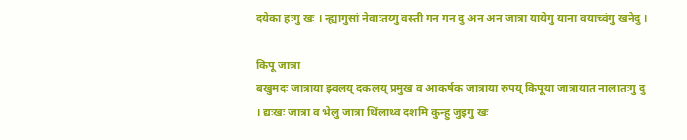दयेका हःगु खः । न्ह्यागुसां नेवाःतय्गु वस्ती गन गन दु अन अन जात्रा यायेगु याना वयाच्वंगु खनेदु ।

किपू जात्रा
बखुमदः जात्राया झ्वलय् दकलय् प्रमुख व आकर्षक जात्राया रुपय् किपूया जात्रायात नालातःगु दु । द्यःखः जात्रा व भेलु जात्रा थिंलाथ्व दशमि कुन्हु जुइगु खः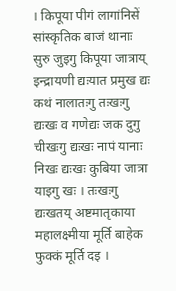। किपूया पीगं लागांनिसें सांस्कृतिक बाजं थानाः सुरु जुइगु किपूया जात्राय् इन्द्रायणी द्यःयात प्रमुख द्यः कथं नालातःगु तःखःगु द्यःखः व गणेद्यः जक दुगु चीखःगु द्यःखः नापं यानाः निखः द्यःखः कुबिया जात्रा याइगु खः । तःखःगु द्यःखतय् अष्टमातृकाया महालक्ष्मीया मूर्ति बाहेक फुक्कं मूर्ति दइ ।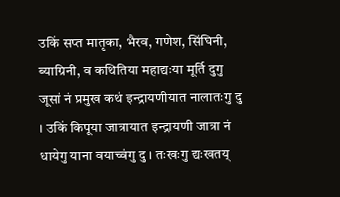उकिं सप्त मातृका, भैरव, गणेश, सिंघिनी, ब्याग्रिनी, व कथितिया महाद्यःया मूर्ति दुगु जूसां नं प्रमुख कथं इन्द्रायणीयात नालातःगु दु । उकिं किपूया जात्रायात इन्द्रायणी जात्रा नं धायेगु याना वयाच्वंगु दु । तःखःगु द्यःखतय्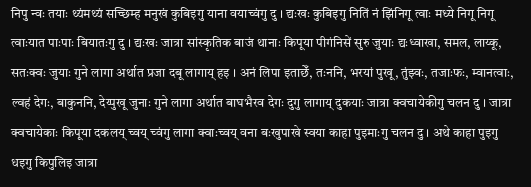निपु न्वः तयाः थ्यंमथ्यं सच्छिम्ह मनुखं कुबिइगु याना वयाच्वंगु दु । द्यःखः कुबिइगु नितिं नं झिंनिगू त्वाः मध्ये निगू निगू त्वाःयात पाःपाः बियातःगु दु । द्यःखः जात्रा सांस्कृतिक बाजं थानाः किपूया पीगंनिसें सुरु जुयाः द्यःध्वाखा, समल, लाय्कू, सतःक्वः जुयाः गुने लागा अर्थात प्रजा दबू लागाय् हइ । अनं लिपा इताछेँ, तःननि, भरयां पुखू, तुंझ्वः, तजाःफः, म्वानत्वाः, ल्वहं देगः, बाकुननि, देय्पुखू जुनाः गुने लागा अर्थात बाघभैरव देगः दुगु लागाय् दुकयाः जात्रा क्वचायेकीगु चलन दु । जात्रा क्वचायेकाः किपूया दकलय् च्वय् च्वंगु लागा क्वाःच्वय् वना बःखुपाखे स्वया काहा पुइमाःगु चलन दु । अथे काहा पुइगु धइगु किपुलिइ जात्रा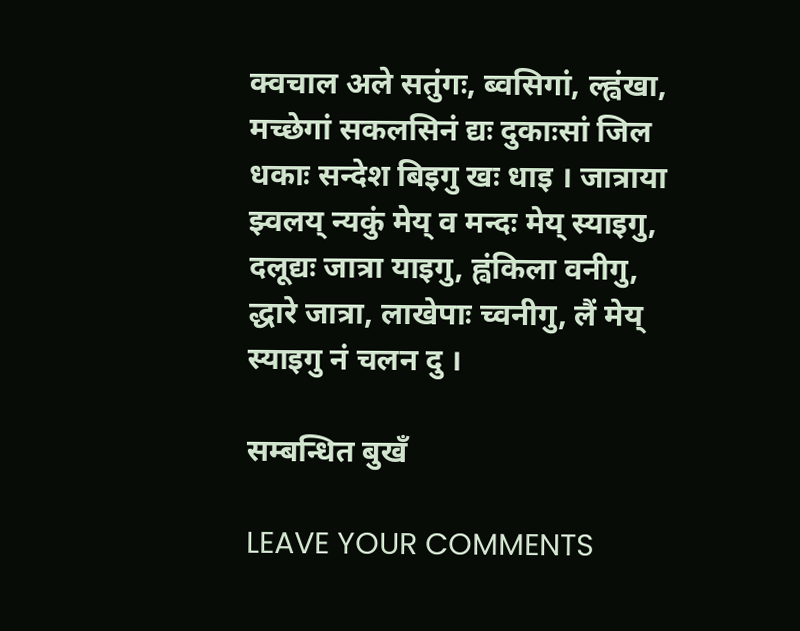क्वचाल अले सतुंगः, ब्वसिगां, ल्ह्वंखा, मच्छेगां सकलसिनं द्यः दुकाःसां जिल धकाः सन्देश बिइगु खः धाइ । जात्राया झ्वलय् न्यकुं मेय् व मन्दः मेय् स्याइगु, दलूद्यः जात्रा याइगु, ह्वंकिला वनीगु, द्धारे जात्रा, लाखेपाः च्वनीगु, लैं मेय् स्याइगु नं चलन दु ।

सम्बन्धित बुखँ

LEAVE YOUR COMMENTS